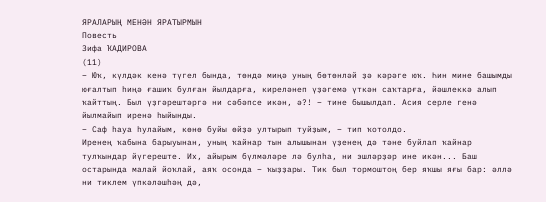ЯРАЛАРЫҢ МЕНӘН ЯРАТЫРМЫН
Повесть
Зифа ҠАДИРОВА
(11)
– Юҡ, күлдәк кенә түгел бында, төндә миңә уның бөтөнләй ҙә кәрәге юҡ. Һин мине башымды юғалтып һиңә ғашиҡ булған йылдарға, киреләнеп үҙәгемә үткән саҡтарға, йәшлеккә алып ҡайттың. Был үҙгәрештәргә ни сәбәпсе икән, ә?! – тине бышылдап. Асия серле генә йылмайып иренә һыйынды.
– Саф һауа һулайым, көнө буйы өйҙә ултырып туйҙым, – тип ҡотолдо.
Иренең ҡабына барыуынан, уның ҡайнар тын алышынан үҙенең дә тәне буйлап ҡайнар тулҡындар йүгереште. Их, айырым бүлмәләре лә булһа, ни эшләрҙәр ине икән... Баш остарында малай йоҡлай, аяҡ осонда – ҡыҙҙары. Тик был тормоштоң бер яҡшы яғы бар: әллә ни тиклем үпкәләшһәң дә,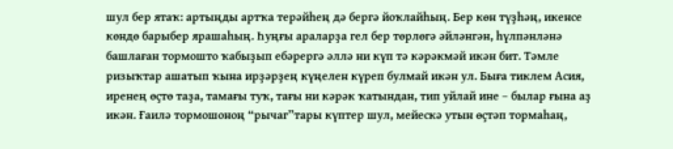шул бер ятаҡ: артыңды артҡа терәйһең дә бергә йоҡлайһың. Бер көн түҙһәң, икенсе көндө барыбер ярашаһың. Һуңғы араларҙа гел бер төрлөгә әйләнгән, һүлпәнләнә башлаған тормошто ҡабыҙып ебәрергә әллә ни күп тә кәрәкмәй икән бит. Тәмле ризыҡтар ашатып ҡына ирҙәрҙең күңелен күреп булмай икән ул. Быға тиклем Асия, иренең өҫтө таҙа, тамағы туҡ, тағы ни кәрәк ҡатындан, тип уйлай ине – былар ғына аҙ икән. Ғаилә тормошоноң “рычаг”тары күптер шул, мейескә утын өҫтәп тормаһаң,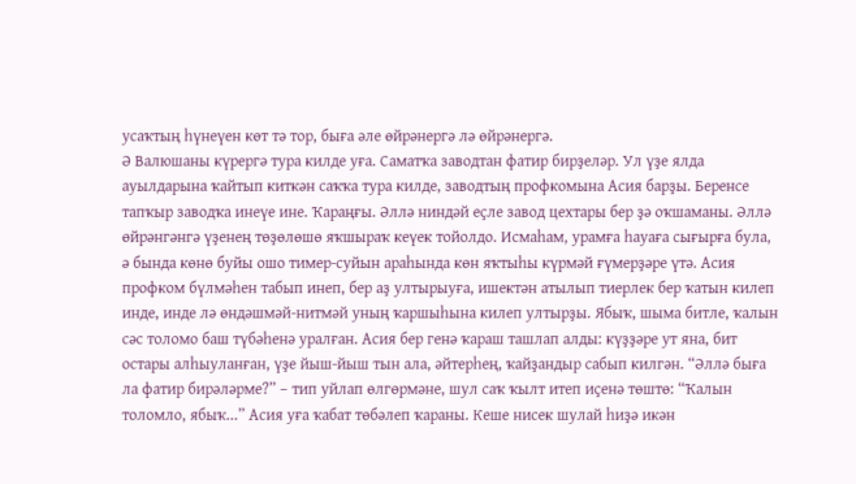усаҡтың һүнеүен көт тә тор, быға әле өйрәнергә лә өйрәнергә.
Ә Валюшаны күрергә тура килде уға. Саматҡа заводтан фатир бирҙеләр. Ул үҙе ялда ауылдарына ҡайтып киткән саҡҡа тура килде, заводтың профкомына Асия барҙы. Беренсе тапҡыр заводҡа инеүе ине. Ҡараңғы. Әллә ниндәй еҫле завод цехтары бер ҙә оҡшаманы. Әллә өйрәнгәнгә үҙенең төҙөлөшө яҡшыраҡ кеүек тойолдо. Исмаһам, урамға һауаға сығырға була, ә бында көнө буйы ошо тимер-суйын араһында көн яҡтыһы күрмәй ғүмерҙәре үтә. Асия профком бүлмәһен табып инеп, бер аҙ ултырыуға, ишектән атылып тиерлек бер ҡатын килеп инде, инде лә өндәшмәй-нитмәй уның ҡаршыһына килеп ултырҙы. Ябыҡ, шыма битле, ҡалын сәс толомо баш түбәһенә уралған. Асия бер генә ҡараш ташлап алды: күҙҙәре ут яна, бит остары алһыуланған, үҙе йыш-йыш тын ала, әйтерһең, ҡайҙандыр сабып килгән. “Әллә быға ла фатир бирәләрме?” – тип уйлап өлгөрмәне, шул саҡ ҡылт итеп иҫенә төштө: “Ҡалын толомло, ябыҡ...” Асия уға ҡабат төбәлеп ҡараны. Кеше нисек шулай һиҙә икән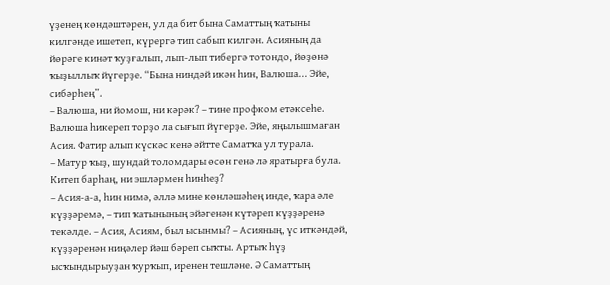үҙенең көндәштәрен, ул да бит бына Саматтың ҡатыны килгәнде ишетеп, күрергә тип сабып килгән. Асияның да йөрәге кинәт ҡуҙғалып, лып-лып тибергә тотондо, йөҙөнә ҡыҙыллыҡ йүгерҙе. “Бына ниндәй икән һин, Валюша... Эйе, сибәрһең”.
– Валюша, ни йомош, ни кәрәк? – тине профком етәксеһе. Валюша һикереп торҙо ла сығып йүгерҙе. Эйе, яңылышмаған Асия. Фатир алып күскәс кенә әйтте Саматҡа ул турала.
– Матур ҡыҙ, шундай толомдары өсөн генә лә яратырға була. Китеп барһаң, ни эшләрмен һинһеҙ?
– Асия-а-а, һин нимә, әллә мине көнләшәһең инде, ҡара әле күҙҙәремә, – тип ҡатынының эйәгенән күтәреп күҙҙәренә текәлде. – Асия, Асиям, был ысынмы? – Асияның, үс иткәндәй, күҙҙәренән ниңәлер йәш бәреп сыҡты. Артыҡ һүҙ ысҡындырыуҙан ҡурҡып, иренен тешләне. Ә Саматтың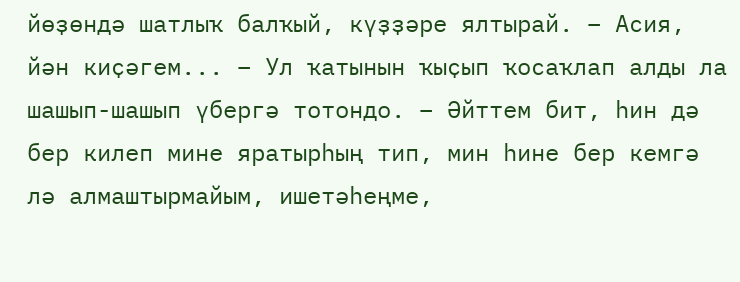йөҙөндә шатлыҡ балҡый, күҙҙәре ялтырай. – Асия, йән киҫәгем... – Ул ҡатынын ҡыҫып ҡосаҡлап алды ла шашып-шашып үбергә тотондо. – Әйттем бит, һин дә бер килеп мине яратырһың тип, мин һине бер кемгә лә алмаштырмайым, ишетәһеңме,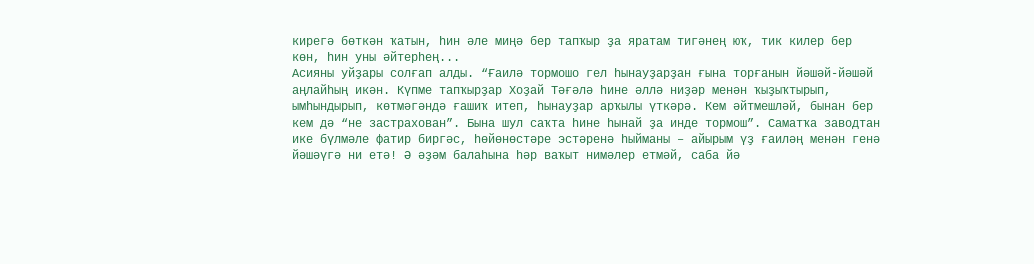кирегә бөткән ҡатын, һин әле миңә бер тапҡыр ҙа яратам тигәнең юҡ, тик килер бер көн, һин уны әйтерһең...
Асияны уйҙары солғап алды. “Ғаилә тормошо гел һынауҙарҙан ғына торғанын йәшәй-йәшәй аңлайһың икән. Күпме тапҡырҙар Хоҙай Тәғәлә һине әллә ниҙәр менән ҡыҙыҡтырып, ымһындырып, көтмәгәндә ғашиҡ итеп, һынауҙар арҡылы үткәрә. Кем әйтмешләй, бынан бер кем дә “не застрахован”. Бына шул саҡта һине һынай ҙа инде тормош”. Саматҡа заводтан ике бүлмәле фатир биргәс, һөйөнөстәре эстәренә һыйманы – айырым үҙ ғаиләң менән генә йәшәүгә ни етә! Ә әҙәм балаһына һәр ваҡыт нимәлер етмәй, саба йә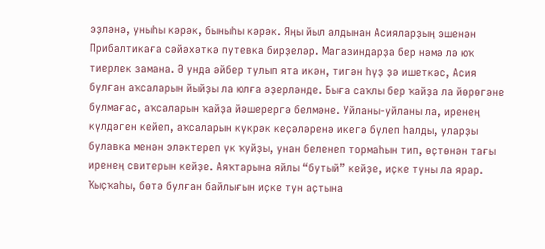эҙләнә, уныһы кәрәк, быныһы кәрәк. Яңы йыл алдынан Асияларҙың эшенән Прибалтикаға сәйәхәткә путевка бирҙеләр. Магазиндарҙа бер нәмә лә юҡ тиерлек замана. Ә унда әйбер тулып ята икән, тигән һүҙ ҙә ишеткәс, Асия булған аҡсаларын йыйҙы ла юлға әҙерләнде. Быға саҡлы бер ҡайҙа ла йөрөгәне булмағас, аҡсаларын ҡайҙа йәшерергә белмәне. Уйланы-уйланы ла, иренең күлдәген кейеп, аҡсаларын күкрәк кеҫәләренә икегә бүлеп һалды, уларҙы булавка менән эләктереп үк ҡуйҙы, унан беленеп тормаһын тип, өҫтөнән тағы иренең свитерын кейҙе. Аяҡтарына яйлы “бутый” кейҙе, иҫке туны ла ярар. Ҡыҫҡаһы, бөтә булған байлығын иҫке тун аҫтына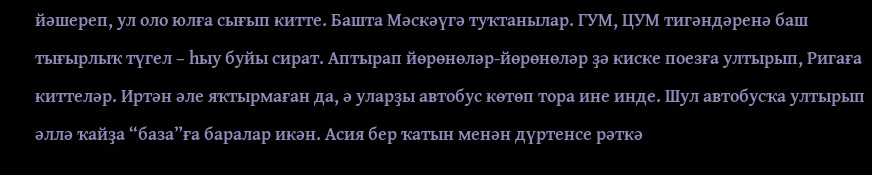йәшереп, ул оло юлға сығып китте. Башта Мәскәүгә туҡтанылар. ГУМ, ЦУМ тигәндәренә баш тығырлыҡ түгел – һыу буйы сират. Аптырап йөрөнөләр-йөрөнөләр ҙә киске поезға ултырып, Ригаға киттеләр. Иртән әле яҡтырмаған да, ә уларҙы автобус көтөп тора ине инде. Шул автобусҡа ултырып әллә ҡайҙа “база”ға баралар икән. Асия бер ҡатын менән дүртенсе рәткә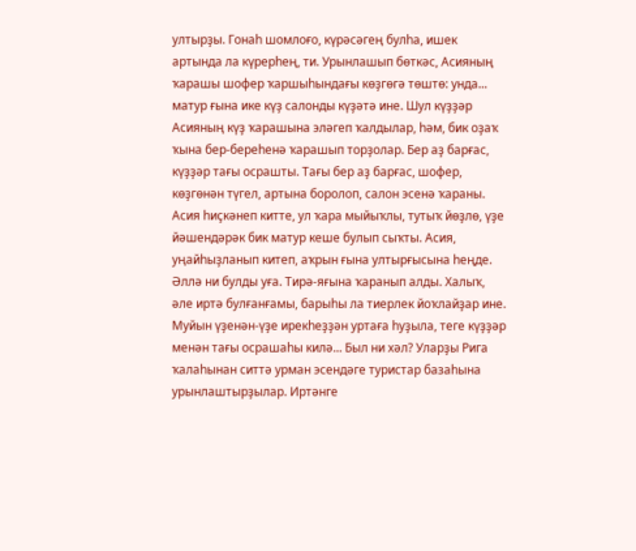ултырҙы. Гонаһ шомлоғо, күрәсәгең булһа, ишек артында ла күрерһең, ти. Урынлашып бөткәс, Асияның ҡарашы шофер ҡаршыһындағы көҙгөгә төштө: унда... матур ғына ике күҙ салонды күҙәтә ине. Шул күҙҙәр Асияның күҙ ҡарашына эләгеп ҡалдылар, һәм, бик оҙаҡ ҡына бер-береһенә ҡарашып торҙолар. Бер аҙ барғас, күҙҙәр тағы осрашты. Тағы бер аҙ барғас, шофер, көҙгөнән түгел, артына боролоп, салон эсенә ҡараны. Асия һиҫкәнеп китте, ул ҡара мыйыҡлы, тутыҡ йөҙлө, үҙе йәшендәрәк бик матур кеше булып сыҡты. Асия, уңайһыҙланып китеп, аҡрын ғына ултырғысына һеңде. Әллә ни булды уға. Тирә-яғына ҡаранып алды. Халыҡ, әле иртә булғанғамы, барыһы ла тиерлек йоҡлайҙар ине. Муйын үҙенән-үҙе ирекһеҙҙән уртаға һуҙыла, теге күҙҙәр менән тағы осрашаһы килә... Был ни хәл? Уларҙы Рига ҡалаһынан ситтә урман эсендәге туристар базаһына урынлаштырҙылар. Иртәнге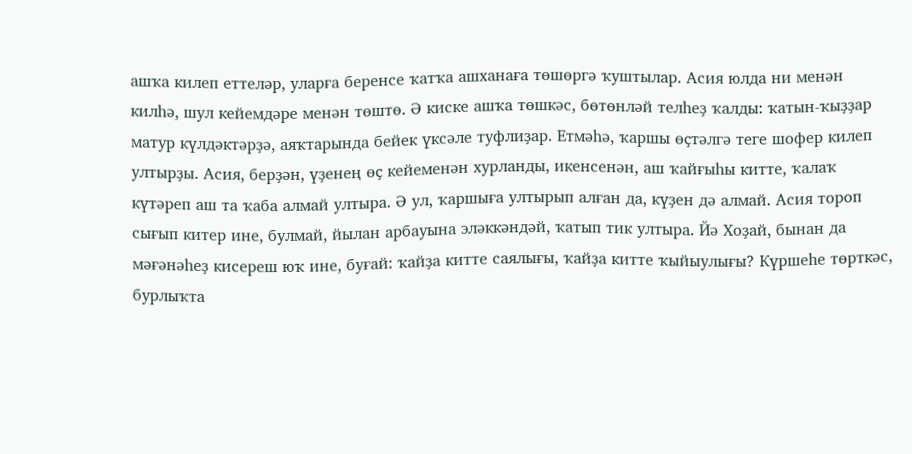ашҡа килеп еттеләр, уларға беренсе ҡатҡа ашханаға төшөргә ҡуштылар. Асия юлда ни менән килһә, шул кейемдәре менән төштө. Ә киске ашҡа төшкәс, бөтөнләй телһеҙ ҡалды: ҡатын-ҡыҙҙар матур күлдәктәрҙә, аяҡтарында бейек үксәле туфлиҙар. Етмәһә, ҡаршы өҫтәлгә теге шофер килеп ултырҙы. Асия, берҙән, үҙенең өҫ кейеменән хурланды, икенсенән, аш ҡайғыһы китте, ҡалаҡ күтәреп аш та ҡаба алмай ултыра. Ә ул, ҡаршыға ултырып алған да, күҙен дә алмай. Асия тороп сығып китер ине, булмай, йылан арбауына эләккәндәй, ҡатып тик ултыра. Йә Хоҙай, бынан да мәғәнәһеҙ кисереш юҡ ине, буғай: ҡайҙа китте саялығы, ҡайҙа китте ҡыйыулығы? Күршеһе төрткәс, бурлыҡта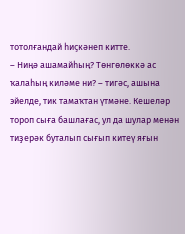тотолғандай һиҫкәнеп китте.
– Ниңә ашамайһың? Төнгөлөккә ас ҡалаһың киләме ни? – тигәс, ашына эйелде, тик тамаҡтан үтмәне. Кешеләр тороп сыға башлағас, ул да шулар менән тиҙерәк буталып сығып китеү яғын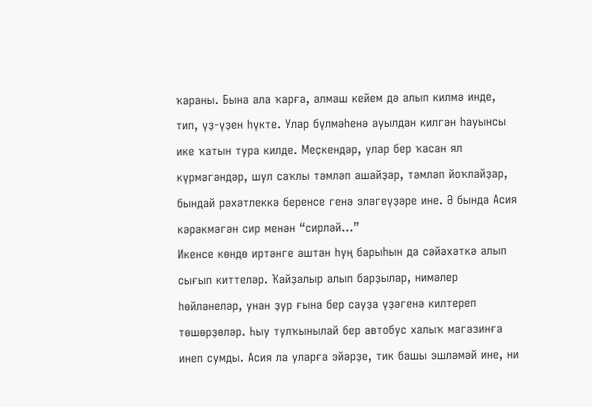ҡараны. Бына ала ҡарға, алмаш кейем дә алып килмә инде, тип, үҙ-үҙен һүкте. Улар бүлмәһенә ауылдан килгән һауынсы ике ҡатын тура килде. Меҫкендәр, улар бер ҡасан ял күрмәгәндәр, шул саҡлы тәмләп ашайҙар, тәмләп йоҡлайҙар, бындай рәхәтлеккә беренсе генә эләгеүҙәре ине. Ә бында Асия кәрәкмәгән сир менән “сирләй...”
Икенсе көндө иртәнге аштан һуң барыһын да сәйәхәткә алып сығып киттеләр. Ҡайҙалыр алып барҙылар, нимәлер һөйләнеләр, унан ҙур ғына бер сауҙа үҙәгенә килтереп төшөрҙөләр. Һыу тулҡынылай бер автобус халыҡ магазинға инеп сумды. Асия ла уларға эйәрҙе, тик башы эшләмәй ине, ни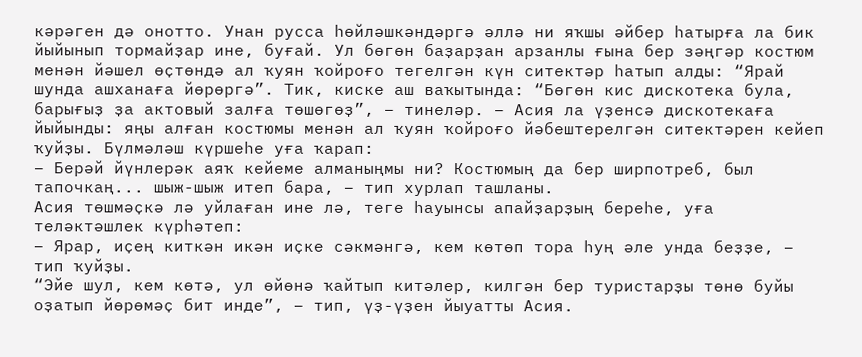кәрәген дә онотто. Унан русса һөйләшкәндәргә әллә ни яҡшы әйбер һатырға ла бик йыйынып тормайҙар ине, буғай. Ул бөгөн баҙарҙан арзанлы ғына бер зәңгәр костюм менән йәшел өҫтөндә ал ҡуян ҡойроғо тегелгән күн ситектәр һатып алды: “Ярай шунда ашханаға йөрөргә”. Тик, киске аш ваҡытында: “Бөгөн кис дискотека була, барығыҙ ҙа актовый залға төшөгөҙ”, – тинеләр. – Асия ла үҙенсә дискотекаға йыйынды: яңы алған костюмы менән ал ҡуян ҡойроғо йәбештерелгән ситектәрен кейеп ҡуйҙы. Бүлмәләш күршеһе уға ҡарап:
– Берәй йүнлерәк аяҡ кейеме алманыңмы ни? Костюмың да бер ширпотреб, был тапочкаң... шыж-шыж итеп бара, – тип хурлап ташланы.
Асия төшмәҫкә лә уйлаған ине лә, теге һауынсы апайҙарҙың береһе, уға теләктәшлек күрһәтеп:
– Ярар, иҫең киткән икән иҫке сәкмәнгә, кем көтөп тора һуң әле унда беҙҙе, – тип ҡуйҙы.
“Эйе шул, кем көтә, ул өйөнә ҡайтып китәлер, килгән бер туристарҙы төнө буйы оҙатып йөрөмәҫ бит инде”, – тип, үҙ-үҙен йыуатты Асия.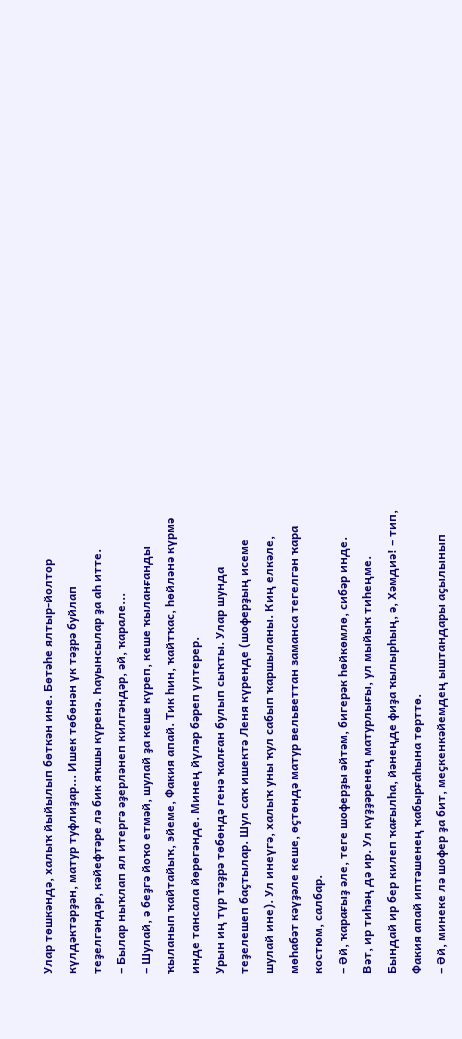Улар төшкәндә, халыҡ йыйылып бөткән ине. Бөтәһе ялтыр-йолтор күлдәктәрҙән, матур туфлиҙар... Ишек төбөнән үк тәҙрә буйлап теҙелгәндәр, кәйефтәре лә бик яҡшы күренә. Һауынсылар ҙа аһ итте.
– Былар ныҡлап ял итергә әҙерләнеп килгәндәр, әй, ҡарале...
– Шулай, ә беҙгә йоҡо етмәй, шулай ҙа кеше күреп, кеше ҡыланғанды ҡыланып ҡайтайыҡ, эйеме, Факия апай. Тик һин, ҡайтҡас, һөйләнә күрмә инде тансала йөрөгәнде. Минең йүләр бәреп үлтерер.
Урын иң түр тәҙрә төбөндә генә ҡалған булып сыҡты. Улар шунда теҙелешеп баҫтылар. Шул саҡ ишектә Леня күренде (шоферҙың исеме шулай ине). Ул инеүгә, халыҡ уны ҡул сабып ҡаршыланы. Киң елкәле, мөһабәт кәүҙәле кеше, өҫтөндә матур вельветтан заманса тегелгән ҡара костюм, салбар.
– Әй, ҡарағыҙ әле, теге шоферҙы әйтәм, бигерәк һөйкөмлө, сибәр инде. Вәт, ир тиһәң дә ир. Ул күҙҙәренең матурлығы, ул мыйыҡ тиһеңме. Бындай ир бер килеп ҡағылһа, йәнеңде фиҙа ҡылырһың, ә, Хәмдиә! – тип, Факия апай иптәшенең ҡабырғаһына төрттө.
– Әй, минеке лә шофер ҙа бит, меҫкенкәйемдең ыштандары аҫылынып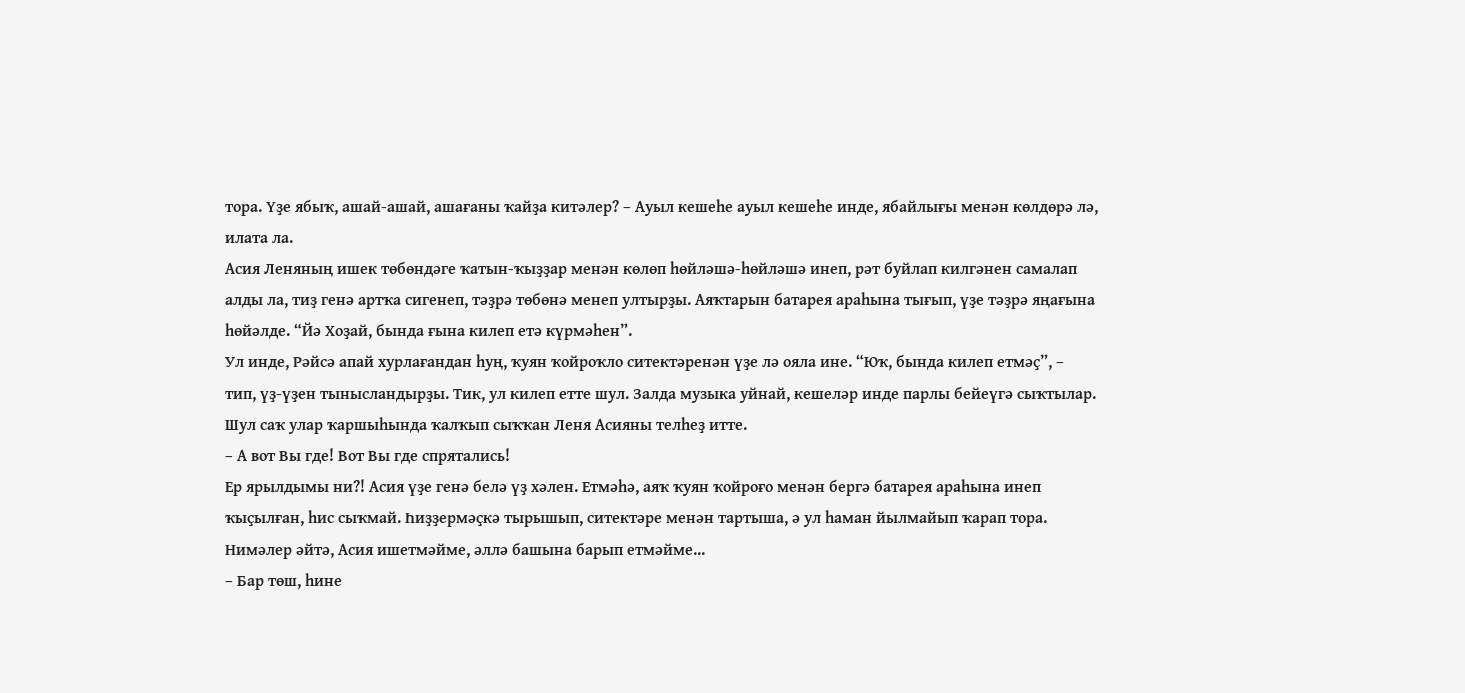тора. Үҙе ябыҡ, ашай-ашай, ашағаны ҡайҙа китәлер? – Ауыл кешеһе ауыл кешеһе инде, ябайлығы менән көлдөрә лә, илата ла.
Асия Леняның ишек төбөндәге ҡатын-ҡыҙҙар менән көлөп һөйләшә-һөйләшә инеп, рәт буйлап килгәнен самалап алды ла, тиҙ генә артҡа сигенеп, тәҙрә төбөнә менеп ултырҙы. Аяҡтарын батарея араһына тығып, үҙе тәҙрә яңағына һөйәлде. “Йә Хоҙай, бында ғына килеп етә күрмәһен”.
Ул инде, Рәйсә апай хурлағандан һуң, ҡуян ҡойроҡло ситектәренән үҙе лә ояла ине. “Юҡ, бында килеп етмәҫ”, – тип, үҙ-үҙен тынысландырҙы. Тик, ул килеп етте шул. Залда музыка уйнай, кешеләр инде парлы бейеүгә сыҡтылар. Шул саҡ улар ҡаршыһында ҡалҡып сыҡҡан Леня Асияны телһеҙ итте.
– А вот Вы где! Вот Вы где спрятались!
Ер ярылдымы ни?! Асия үҙе генә белә үҙ хәлен. Етмәһә, аяҡ ҡуян ҡойроғо менән бергә батарея араһына инеп ҡыҫылған, һис сыҡмай. Һиҙҙермәҫкә тырышып, ситектәре менән тартыша, ә ул һаман йылмайып ҡарап тора. Нимәлер әйтә, Асия ишетмәйме, әллә башына барып етмәйме...
– Бар төш, һине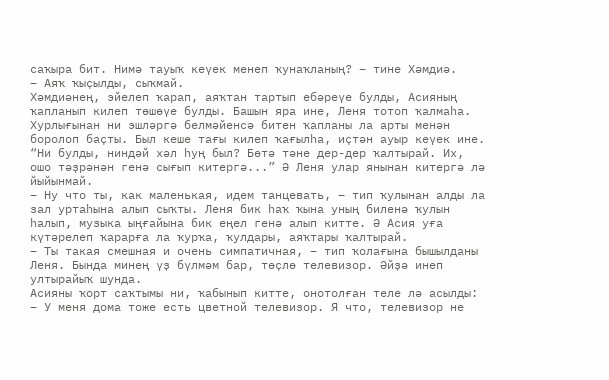саҡыра бит. Нимә тауыҡ кеүек менеп ҡунаҡланың? – тине Хәмдиә.
– Аяҡ ҡыҫылды, сыҡмай.
Хәмдиәнең, эйелеп ҡарап, аяҡтан тартып ебәреүе булды, Асияның ҡапланып килеп төшөүе булды. Башын яра ине, Леня тотоп ҡалмаһа. Хурлығынан ни эшләргә белмәйенсә битен ҡапланы ла арты менән боролоп баҫты. Был кеше тағы килеп ҡағылһа, иҫтән ауыр кеүек ине. “Ни булды, ниндәй хәл һуң был? Бөтә тәне дер-дер ҡалтырай. Их, ошо тәҙрәнән генә сығып китергә...” Ә Леня улар янынан китергә лә йыйынмай.
– Ну что ты, как маленькая, идем танцевать, – тип ҡулынан алды ла зал уртаһына алып сыҡты. Леня бик һаҡ ҡына уның биленә ҡулын һалып, музыка ыңғайына бик еңел генә алып китте. Ә Асия уға күтәрелеп ҡарарға ла ҡурҡа, ҡулдары, аяҡтары ҡалтырай.
– Ты такая смешная и очень симпатичная, – тип ҡолағына бышылданы Леня. Бында минең үҙ бүлмәм бар, төҫлө телевизор. Әйҙә инеп ултырайыҡ шунда.
Асияны ҡорт саҡтымы ни, ҡабынып китте, онотолған теле лә асылды:
– У меня дома тоже есть цветной телевизор. Я что, телевизор не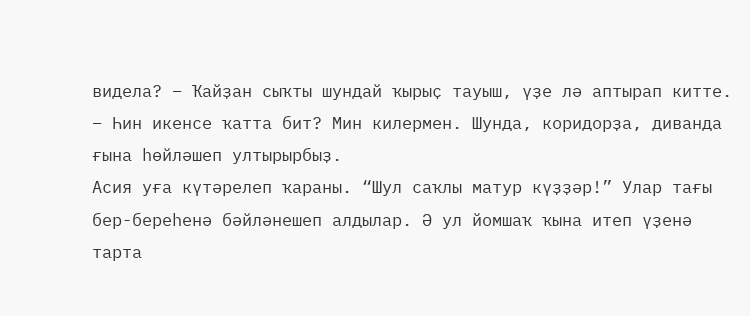видела? – Ҡайҙан сыҡты шундай ҡырыҫ тауыш, үҙе лә аптырап китте.
– Һин икенсе ҡатта бит? Мин килермен. Шунда, коридорҙа, диванда ғына һөйләшеп ултырырбыҙ.
Асия уға күтәрелеп ҡараны. “Шул саҡлы матур күҙҙәр!” Улар тағы бер-береһенә бәйләнешеп алдылар. Ә ул йомшаҡ ҡына итеп үҙенә тарта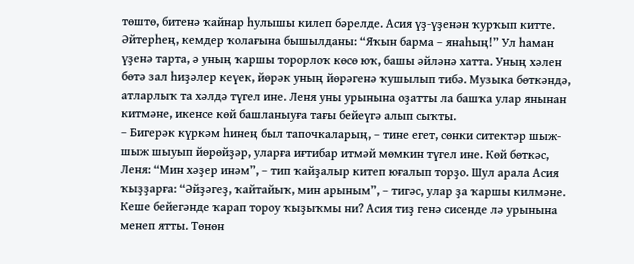төштө, битенә ҡайнар һулышы килеп бәрелде. Асия үҙ-үҙенән ҡурҡып китте. Әйтерһең, кемдер ҡолағына бышылданы: “Яҡын барма – янаһың!” Ул һаман үҙенә тарта, ә уның ҡаршы торорлоҡ көсө юҡ, башы әйләнә хатта. Уның хәлен бөтә зал һиҙәлер кеүек, йөрәк уның йөрәгенә ҡушылып тибә. Музыка бөткәндә, атларлыҡ та хәлдә түгел ине. Леня уны урынына оҙатты ла башҡа улар янынан китмәне, икенсе көй башланыуға тағы бейеүгә алып сыҡты.
– Бигерәк күркәм һинең был тапочкаларың, – тине егет, сөнки ситектәр шыж-шыж шыуып йөрөйҙәр, уларға иғтибар итмәй мөмкин түгел ине. Көй бөткәс, Леня: “Мин хәҙер инәм”, – тип ҡайҙалыр китеп юғалып торҙо. Шул арала Асия ҡыҙҙарға: “Әйҙәгеҙ, ҡайтайыҡ, мин арыным”, – тигәс, улар ҙа ҡаршы килмәне. Кеше бейегәнде ҡарап тороу ҡыҙыҡмы ни? Асия тиҙ генә сисенде лә урынына менеп ятты. Төнөн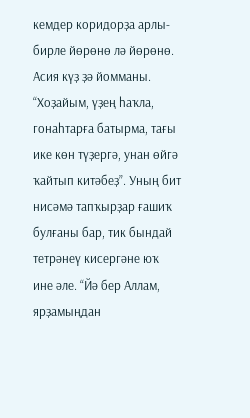кемдер коридорҙа арлы-бирле йөрөнө лә йөрөнө. Асия күҙ ҙә йомманы. “Хоҙайым, үҙең һаҡла, гонаһтарға батырма, тағы ике көн түҙергә, унан өйгә ҡайтып китәбеҙ”. Уның бит нисәмә тапҡырҙар ғашиҡ булғаны бар, тик бындай тетрәнеү кисергәне юҡ ине әле. “Йә бер Аллам, ярҙамыңдан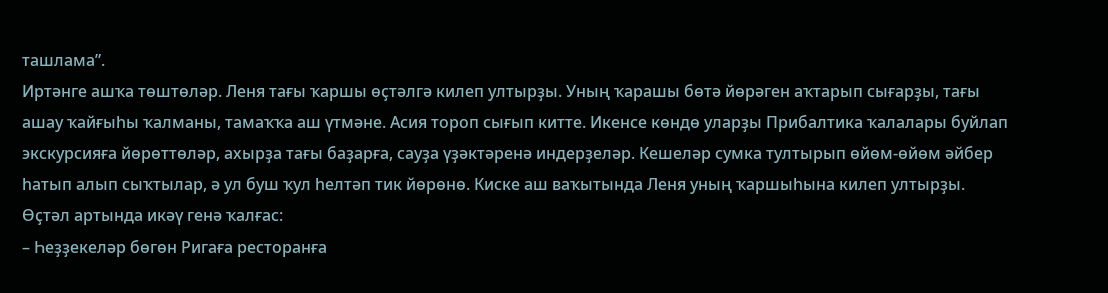ташлама”.
Иртәнге ашҡа төштөләр. Леня тағы ҡаршы өҫтәлгә килеп ултырҙы. Уның ҡарашы бөтә йөрәген аҡтарып сығарҙы, тағы ашау ҡайғыһы ҡалманы, тамаҡҡа аш үтмәне. Асия тороп сығып китте. Икенсе көндө уларҙы Прибалтика ҡалалары буйлап экскурсияға йөрөттөләр, ахырҙа тағы баҙарға, сауҙа үҙәктәренә индерҙеләр. Кешеләр сумка тултырып өйөм-өйөм әйбер һатып алып сыҡтылар, ә ул буш ҡул һелтәп тик йөрөнө. Киске аш ваҡытында Леня уның ҡаршыһына килеп ултырҙы. Өҫтәл артында икәү генә ҡалғас:
– Һеҙҙекеләр бөгөн Ригаға ресторанға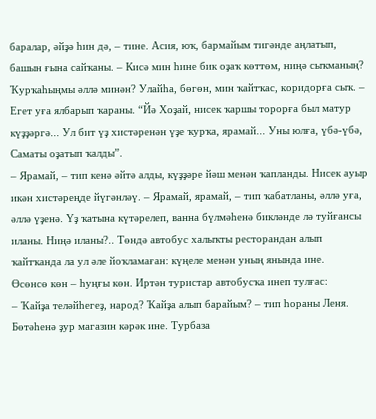баралар, әйҙә һин дә, – тине. Асия, юҡ, бармайым тигәнде аңлатып, башын ғына сайҡаны. – Кисә мин һине бик оҙаҡ көттөм, ниңә сыҡманың? Ҡурҡаһыңмы әллә минән? Улайһа, бөгөн, мин ҡайтҡас, коридорға сыҡ. – Егет уға ялбарып ҡараны. “Йә Хоҙай, нисек ҡаршы торорға был матур күҙҙәргә... Ул бит үҙ хистәренән үҙе ҡурҡа, ярамай... Уны юлға, үбә-үбә, Саматы оҙатып ҡалды”.
– Ярамай, – тип кенә әйтә алды, күҙҙәре йәш менән ҡапланды. Нисек ауыр икән хистәреңде йүгәнләү. – Ярамай, ярамай, – тип ҡабатланы, әллә уға, әллә үҙенә. Үҙ ҡатына күтәрелеп, ванна бүлмәһенә бикләнде лә туйғансы иланы. Ниңә иланы?.. Төндә автобус халыҡты ресторандан алып ҡайтҡанда ла ул әле йоҡламаған: күңеле менән уның янында ине.
Өсөнсө көн – һуңғы көн. Иртән туристар автобусҡа инеп тулғас:
– Ҡайҙа теләйһегеҙ, народ? Ҡайҙа алып барайым? – тип һораны Леня. Бөтәһенә ҙур магазин кәрәк ине. Турбаза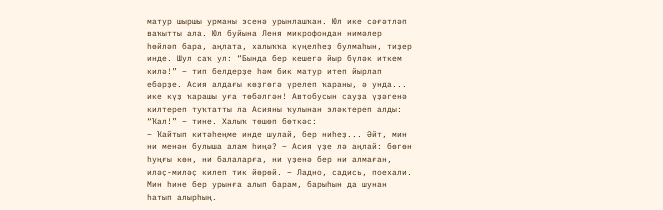матур шыршы урманы эсенә урынлашҡан. Юл ике сәғәтләп ваҡытты ала. Юл буйына Леня микрофондан нимәлер һөйләп бара, аңлата, халыҡҡа күңелһеҙ булмаһын, тиҙер инде. Шул саҡ ул: “Бында бер кешегә йыр бүләк иткем килә!” – тип белдерҙе һәм бик матур итеп йырлап ебәрҙе. Асия алдағы көҙгөгә үрелеп ҡараны, ә унда... ике күҙ ҡарашы уға төбәлгән! Автобусын сауҙа үҙәгенә килтереп туҡтатты ла Асияны ҡулынан эләктереп алды: “Ҡал!” – тине. Халыҡ төшөп бөткәс:
– Ҡайтып китәһеңме инде шулай, бер ниһеҙ... Әйт, мин ни менән булыша алам һиңә? – Асия үҙе лә аңлай: бөгөн һуңғы көн, ни балаларға, ни үҙенә бер ни алмаған, иләҫ-миләҫ килеп тик йөрөй. – Ладно, садись, поехали. Мин һине бер урынға алып барам, барыһын да шунан һатып алырһың.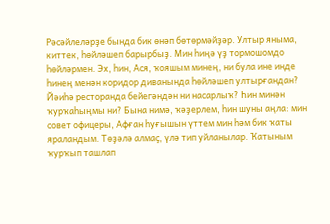Рәсәйлеләрҙе бында бик өнәп бөтөрмәйҙәр. Ултыр яныма, киттек, һөйләшеп барырбыҙ. Мин һиңә үҙ тормошомдо һөйләрмен. Эх, һин, Ася, ҡояшым минең, ни була ине инде һинең менән коридор диванында һөйләшеп ултырғандан? Йәиһә ресторанда бейегәндән ни насарлыҡ? Һин минән ҡурҡаһыңмы ни? Бына нимә, ҡәҙерлем, һин шуны аңла: мин совет офицеры, Афған һуғышын үттем мин һәм бик ҡаты яраландым. Төҙәлә алмаҫ, үлә тип уйланылар. Ҡатыным ҡурҡып ташлап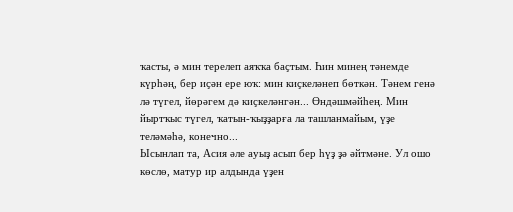ҡасты, ә мин терелеп аяҡҡа баҫтым. Һин минең тәнемде күрһәң, бер иҫән ере юҡ: мин киҫкеләнеп бөткән. Тәнем генә лә түгел, йөрәгем дә киҫкеләнгән... Өндәшмәйһең. Мин йыртҡыс түгел, ҡатын-ҡыҙҙарға ла ташланмайым, үҙе теләмәһә, конечно...
Ысынлап та, Асия әле ауыҙ асып бер һүҙ ҙә әйтмәне. Ул ошо көслө, матур ир алдында үҙен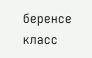беренсе класс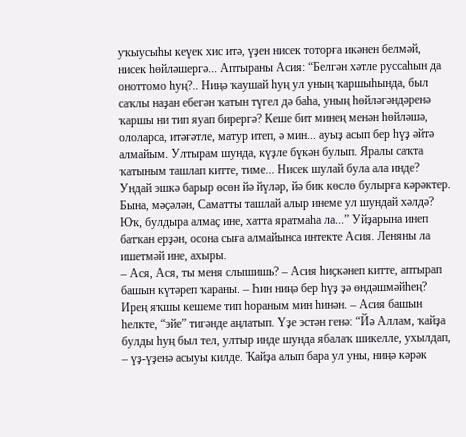уҡыусыһы кеүек хис итә, үҙен нисек тоторға икәнен белмәй, нисек һөйләшергә... Аптыраны Асия: “Белгән хәтле руссаһын да оноттомо һуң?.. Ниңә ҡаушай һуң ул уның ҡаршыһында, был саҡлы наҙан ебегән ҡатын түгел дә баһа, уның һөйләгәндәренә ҡаршы ни тип яуап бирергә? Кеше бит минең менән һөйләшә, ололарса, итәғәтле, матур итеп, ә мин... ауыҙ асып бер һүҙ әйтә алмайым. Ултырам шунда, күҙле бүкән булып. Яралы саҡта ҡатыным ташлап китте, тиме... Нисек шулай була ала инде? Ундай эшкә барыр өсөн йә йүләр, йә бик көслө булырға кәрәктер. Бына, мәҫәлән, Саматты ташлай алыр инеме ул шундай хәлдә? Юҡ, булдыра алмаҫ ине, хатта яратмаһа ла...” Уйҙарына инеп батҡан ерҙән, осона сыға алмайынса интекте Асия. Леняны ла ишетмәй ине, ахыры.
– Ася, Ася, ты меня слышишь? – Асия һиҫкәнеп китте, аптырап башын күтәреп ҡараны. – Һин ниңә бер һүҙ ҙә өндәшмәйһең? Ирең яҡшы кешеме тип һораным мин һинән. – Асия башын һелкте, “эйе” тигәнде аңлатып. Үҙе эстән генә: “Йә Аллам, ҡайҙа булды һуң был тел, ултыр инде шунда ябалаҡ шикелле, ухылдап, – үҙ-үҙенә асыуы килде. Ҡайҙа алып бара ул уны, ниңә кәрәк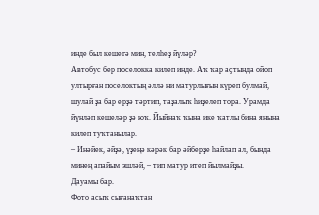инде был кешегә мин, телһеҙ йүләр?
Автобус бер поселокка килеп инде. Аҡ ҡар аҫтында ойоп ултырған поселоктың әллә ни матурлығын күреп булмай, шулай ҙа бар ерҙә тәртип, таҙалыҡ һиҙелеп тора. Урамда йүнләп кешеләр ҙә юҡ. Йыйнаҡ ҡына ике ҡатлы бина янына килеп туҡтанылар.
– Инәйек, әйҙә, үҙеңә кәрәк бар әйберҙе һайлап ал, бында минең апайым эшләй, – тип матур итеп йылмайҙы.
Дауамы бар.
Фото асыҡ сығанаҡтан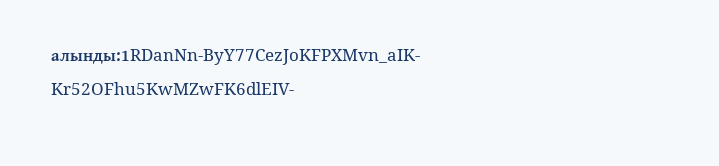алынды:1RDanNn-ByY77CezJoKFPXMvn_aIK-Kr52OFhu5KwMZwFK6dlEIV-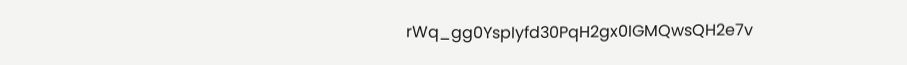rWq_gg0YspIyfd30PqH2gx0IGMQwsQH2e7v